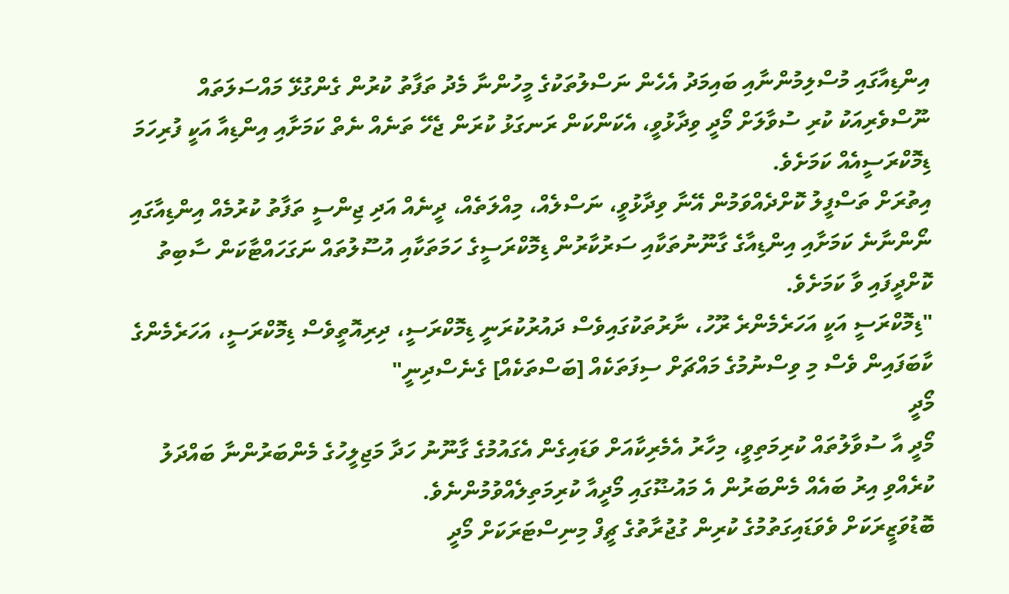އިންޑިއާގައި މުސްލިމުންނާއި ބައިމަދު އެހެން ނަސްލުތަކުގެ މީހުންނާ މެދު ތަފާތު ކުރުން ގެންގުޅޭ މައްސަލަތައް ނޫސްވެރިއަކު ކުރި ސުވާލަށް މޯދީ ވިދާޅުވީ، އެކަންކަން ރަނގަޅު ކުރަން ޖެހޭ ތަނެއް ނެތް ކަމަށާއި އިންޑިއާ އަކީ ފުރިހަމަ ޑިމޮކްރަސީއެއް ކަމަށެވެ.
އިތުރަށް ތަސްފީލު ކޮށްދެއްވަމުން އޭނާ ވިދާޅުވީ، ނަސްލެއް، މިއްލަތެއް، ދީނެއް އަދި ޖިންސީ ތަފާތު ކުރުމެއް އިންޑިއާގައި ނޯންނާނެ ކަމަށާއި އިންޑިއާގެ ގާނޫނުތަކާއި ސަރުކާރުން ޑިމޮކްރަސީގެ ހަމަތަކާއި އުސޫލުތައް ނަގަހައްޓާކަން ސާބިތު ކޮށްދީފައި ވާ ކަމަށެވެ.
"ޑިމޮކްރަސީ އަކީ އަހަރެމެންރެ ރޫހު، ނާރުތަކުގައިވެސް ދައުރުކުރަނީ ޑިމޮކްރަސީ، ދިރިއޮތީވެސް ޑިމޮކްރަސީ، އަހަރެމެންގެ ކާބަފައިން ވެސް މި ވިސްނުމުގެ މައްޗަށް ސިފަތަކެއް [ބަސްތަކެއް] ގެނެސްދިނީ"
މޯދީ
މޯދީ އާ ސުވާލުތައް ކުރިމަތިވީ، މިހާރު އެމެރިކާއަށް ވަޑައިގެން އެގައުމުގެ ގާނޫނު ހަދާ މަޖިލީހުގެ މެންބަރުންނާ ބައްދަލު ކުރެއްވި އިރު ބައެއް މެންބަރުން އެ މައުޟޫގައި މޯދީއާ ކުރިމަތިލެއްވުމުންނެވެ.
ބޮޑުވަޒީރަކަށް ވެވަޑައިގަތުމުގެ ކުރިން ގުޖުރާތުގެ ޗީފް މިނިސްޓަރަކަށް މޯދީ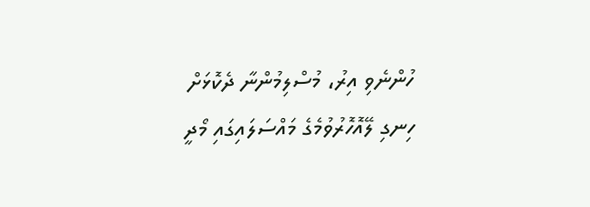ހުންނެވި އިރު، މުސްލިމުންނާ ދެކޮޅަށް ހިނގި ލޭއޮހޮރުވުމެގެ މައްސަލައިގައި މޯދީ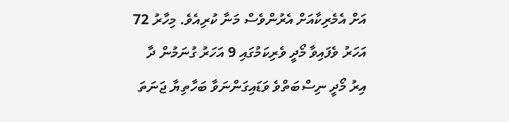އަށް އެމެރިކާއަށް އެރުންވެސް މަނާ ކުރިއެވެ. މިހާރު 72 އަހަރު ވެފައިވާ މޯދީ ވެރިކަމުގައި 9 އަހަރު ގުނަމުން ދާ އިރު މޯދީ ނިސްބަތްވެ ވަޑައިގަންނަވާ ބަހާތިޔާ ޖަނަތަ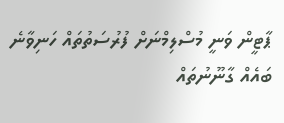ޕާޓީން ވަނީ މުސްލިމްނަށް ފުރުސަތުތައް ހަނިވާނެ ބައެއް ގާނޫނުތައް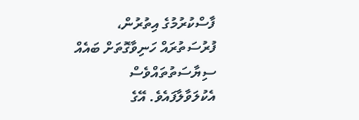ފާސްކުރުމުގެ އިތުރުން، ފުރުސަތުރައް ހަނިވާގޮތަށް ބައެއް ސިޔާސަތުތައްވެސް އެކުލަވާލާފައެވެ. އޭގެ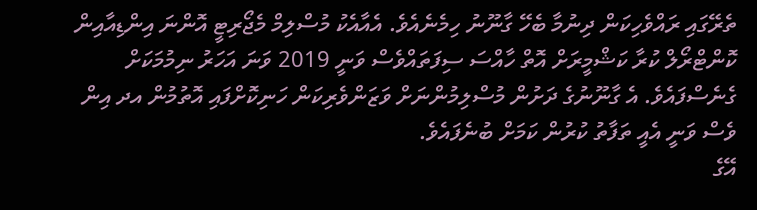ތެރޭގައި ރައްވެހިކަން ދިނުމާ ބެހޭ ގާނޫނު ހިމެނެއެވެ. އެއާއެކު މުސްލިމް މެޖޯރިޓީ އޮންނަ އިންޑިއާއިން ކޮންޓްރޯލް ކުރާ ކަޝްމީރަށް އޮތް ހާއްސަ ސިފަތައްވެސް ވަނީ 2019 ވަނަ އަހަރު ނިމުމަކަށް ގެނެސްފައެވެ. އެ ގާނޫނުގެ ދަށުން މުސްލިމުންނަށް ވަޒަންވެރިކަން ހަނިކޮށްފައި އޮތުމުން އދ އިން ވެސް ވަނީ އެއީ ތަފާތު ކުރުން ކަމަށް ބުނެފައެވެ.
އޭގެ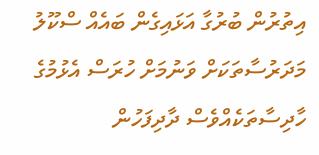އިތުރުން ބުރުގާ އަޅައިގެން ބައެއް ސްކޫލު މަދަރުސާތަކަށް ވަނުމަށް ހުރަސް އެޅުމުގެ ހާދިސާތަކެއްވެސް ދާދިފަހުން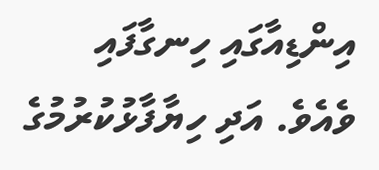އިންޑިއާގައި ހިނގާފައި ވެއެވެ. އަދި ހިޔާފާޅުކުރުމުގެ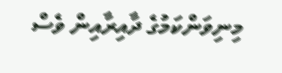މިނިވަންކަމުގެ ދާއިރާއިން ވެސް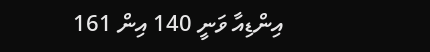އިންޑިއާ ވަނީ 140 އިން 161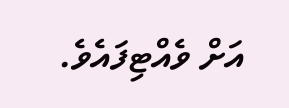އަށް ވެއްޓިފައެވެ.